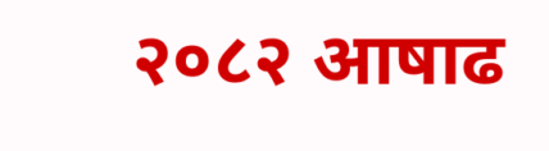२०८२ आषाढ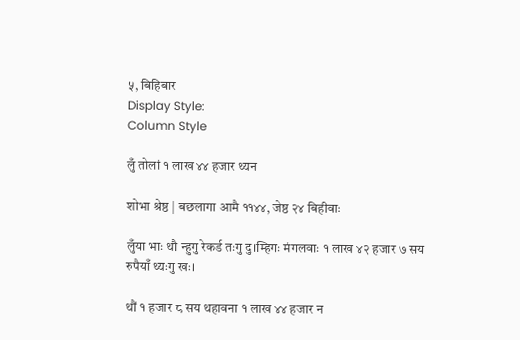५, बिहिबार
Display Style:
Column Style

लुँ तोलां १ लाख ४४ हजार थ्यन

शोभा श्रेष्ठ | बछलागा आमै ११४४, जेष्ठ २४ बिहीवाः

लुँया भाः थौ न्हुगु रेकर्ड तःगु दु।म्हिगः मंगलवाः १ लाख ४२ हजार ७ सय रुपैयाँ थ्यःगु खः।

थौं १ हजार ८ सय थहावना १ लाख ४४ हजार न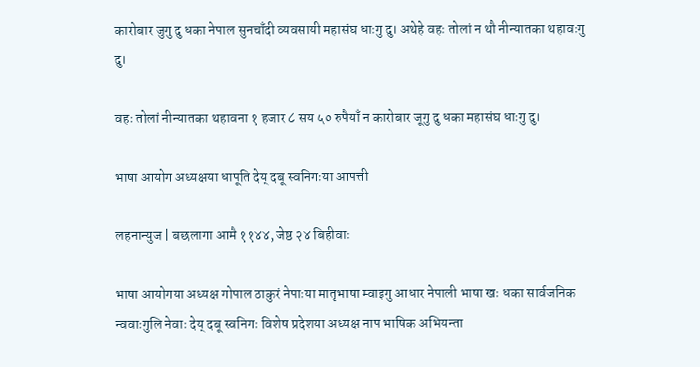कारोबार जुगु दु धका नेपाल सुनचाँदी व्यवसायी महासंघ धाःगु दु। अथेहे वहः तोलां न थौ नीन्यातका थहावःगु दु।

वहः तोलां नीन्यातका थहावना १ हजार ८ सय ५० रुपैयाँ न कारोबार जूगु दु धका महासंघ धाःगु दु।

भाषा आयोग अध्यक्षया धापूति देय् दबू स्वनिगःया आपत्ती

लहनान्युज | बछलागा आमै ११४४, जेष्ठ २४ बिहीवाः

भाषा आयोगया अध्यक्ष गोपाल ठाकुरं नेपाःया मातृभाषा म्वाइगु आधार नेपाली भाषा खः धका सार्वजनिक न्ववाःगुलि नेवाः देय् दबू स्वनिगः विशेष प्रदेशया अध्यक्ष नाप भाषिक अभियन्ता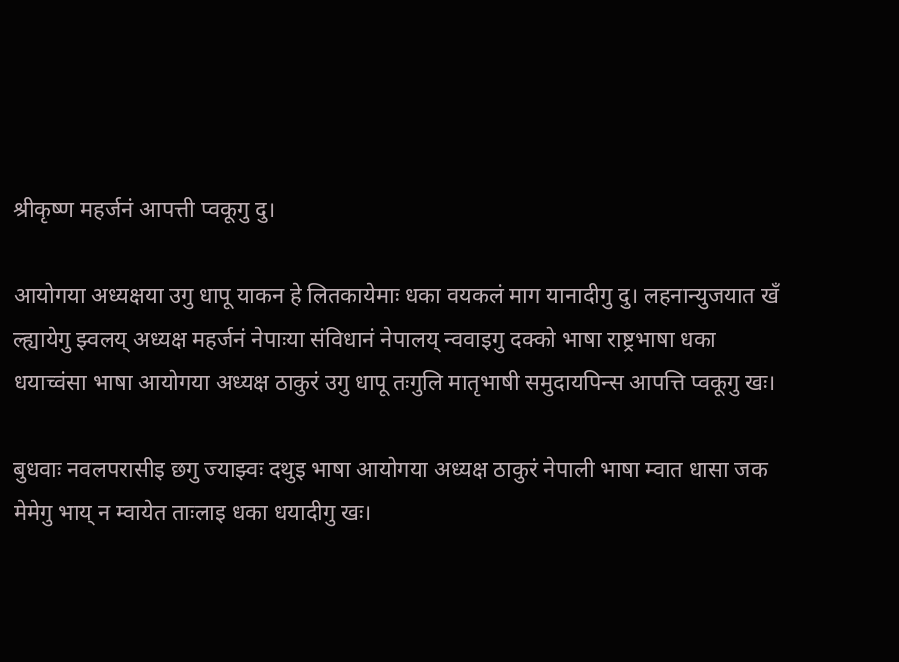श्रीकृष्ण महर्जनं आपत्ती प्वकूगु दु।

आयोगया अध्यक्षया उगु धापू याकन हे लितकायेमाः धका वयकलं माग यानादीगु दु। लहनान्युजयात खँ ल्ह्यायेगु झ्वलय् अध्यक्ष महर्जनं नेपाःया संविधानं नेपालय् न्ववाइगु दक्को भाषा राष्ट्रभाषा धका धयाच्वंसा भाषा आयोगया अध्यक्ष ठाकुरं उगु धापू तःगुलि मातृभाषी समुदायपिन्स आपत्ति प्वकूगु खः।

बुधवाः नवलपरासीइ छगु ज्याझ्वः दथुइ भाषा आयोगया अध्यक्ष ठाकुरं नेपाली भाषा म्वात धासा जक मेमेगु भाय् न म्वायेत ताःलाइ धका धयादीगु खः।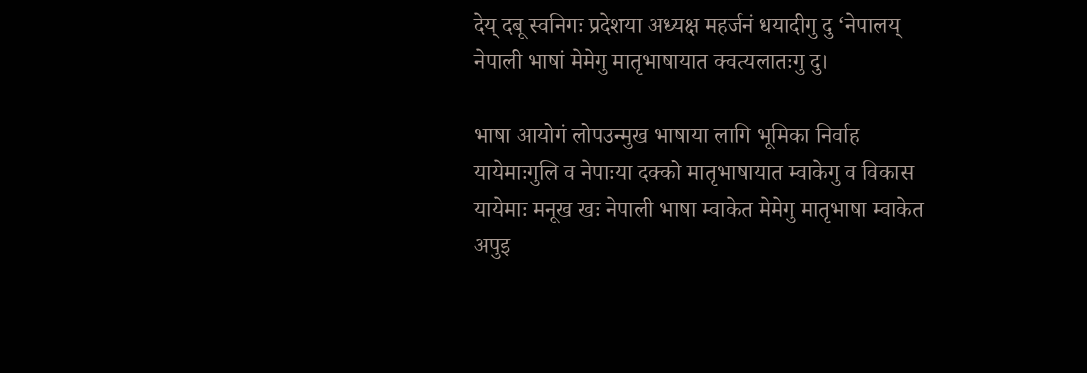देय् दबू स्वनिगः प्रदेशया अध्यक्ष महर्जनं धयादीगु दु ‘नेपालय् नेपाली भाषां मेमेगु मातृभाषायात क्वत्यलातःगु दु।

भाषा आयोगं लोपउन्मुख भाषाया लागि भूमिका निर्वाह यायेमाःगुलि व नेपाःया दक्को मातृभाषायात म्वाकेगु व विकास यायेमाः मनूख खः नेपाली भाषा म्वाकेत मेमेगु मातृभाषा म्वाकेत अपुइ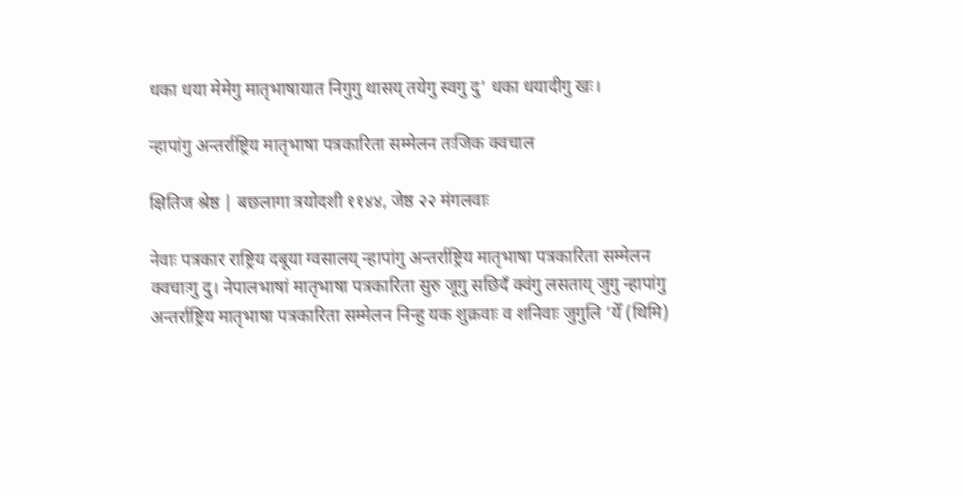धका धया मेमेगु मातृभाषायात निगुगु थासय् तयेगु स्वगु दु’ धका धयादीगु खः।

न्हापांगु अन्तर्राष्ट्रिय मातृभाषा पत्रकारिता सम्मेलन तःजिक क्वचाल

क्षितिज श्रेष्ठ | बछलागा त्रयोदशी ११४४, जेष्ठ २२ मंगलवाः

नेवाः पत्रकार राष्ट्रिय दबूया ग्वसालय् न्हापांगु अन्तर्राष्ट्रिय मातृभाषा पत्रकारिता सम्मेलन क्वचाःगु दु। नेपालभाषां मातृभाषा पत्रकारिता सुरु जूगु सछिदँ क्वंगु लसताय् जुगु न्हापांगु अन्तर्राष्ट्रिय मातृभाषा पत्रकारिता सम्मेलन निन्हु यक शुक्रवाः व शनिवाः जुगुलि ‘येँ (थिमि)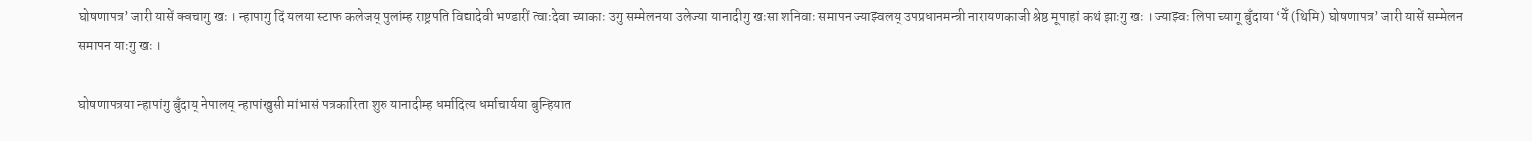घोषणापत्र’ जारी यासें क्वचागु खः । न्हापागु दिं यलया स्टाफ कलेजय् पुलांम्ह राष्ट्रपति विद्यादेवी भण्डारीं त्वाःदेवा च्याकाः उगु सम्मेलनया उलेज्या यानादीगु खःसा शनिवाः समापन ज्याझ्वलय् उपप्रधानमन्त्री नारायणकाजी श्रेष्ठ मूपाहां कथं झाःगु खः । ज्याझ्वः लिपा च्यागू बुँदाया ‘येँ (थिमि) घोषणापत्र’ जारी यासें सम्मेलन समापन याःगु खः ।

घोषणापत्रया न्हापांगु बुँदाय् नेपालय् न्हापांखुसी मांभासं पत्रकारिता शुरु यानादीम्ह धर्मादित्य धर्माचार्यया बुन्हियात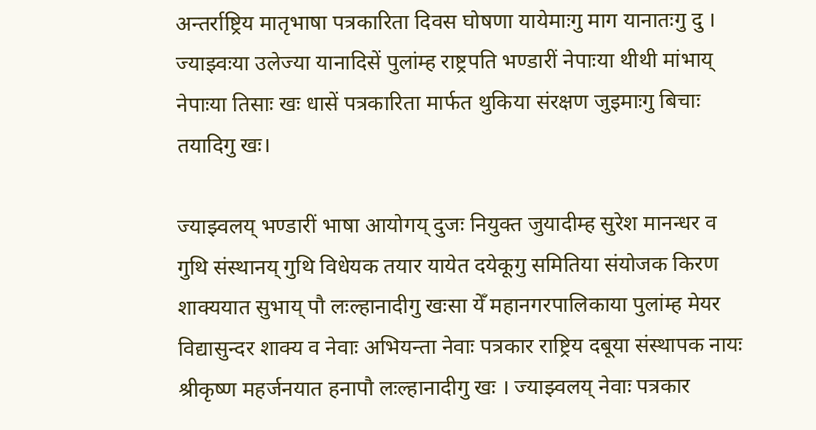अन्तर्राष्ट्रिय मातृभाषा पत्रकारिता दिवस घोषणा यायेमाःगु माग यानातःगु दु । ज्याझ्वःया उलेज्या यानादिसें पुलांम्ह राष्ट्रपति भण्डारीं नेपाःया थीथी मांभाय् नेपाःया तिसाः खः धासें पत्रकारिता मार्फत थुकिया संरक्षण जुइमाःगु बिचाः तयादिगु खः।

ज्याझ्वलय् भण्डारीं भाषा आयोगय् दुजः नियुक्त जुयादीम्ह सुरेश मानन्धर व गुथि संस्थानय् गुथि विधेयक तयार यायेत दयेकूगु समितिया संयोजक किरण शाक्ययात सुभाय् पौ लःल्हानादीगु खःसा येँ महानगरपालिकाया पुलांम्ह मेयर विद्यासुन्दर शाक्य व नेवाः अभियन्ता नेवाः पत्रकार राष्ट्रिय दबूया संस्थापक नायः श्रीकृष्ण महर्जनयात हनापौ लःल्हानादीगु खः । ज्याझ्वलय् नेवाः पत्रकार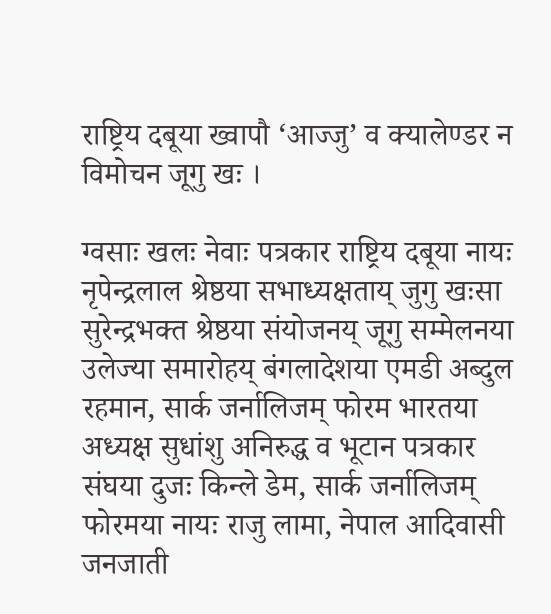राष्ट्रिय दबूया ख्वापौ ‘आज्जु’ व क्यालेण्डर न विमोचन जूगु खः ।

ग्वसाः खलः नेवाः पत्रकार राष्ट्रिय दबूया नायः नृपेन्द्रलाल श्रेष्ठया सभाध्यक्षताय् जुगु खःसा सुरेन्द्रभक्त श्रेष्ठया संयोजनय् जूगु सम्मेलनया उलेज्या समारोहय् बंगलादेशया एमडी अब्दुल रहमान, सार्क जर्नालिजम् फोरम भारतया अध्यक्ष सुधांशु अनिरुद्ध व भूटान पत्रकार संघया दुजः किन्ले डेम, सार्क जर्नालिजम् फोरमया नायः राजु लामा, नेपाल आदिवासी जनजाती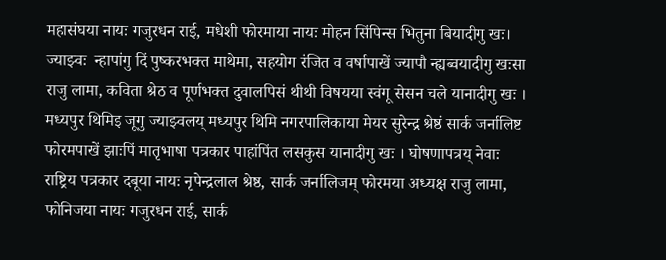महासंघया नायः गजुरधन राई, मधेशी फोरमाया नायः मोहन सिंपिन्स भितुना बियादीगु खः।
ज्याझ्वः  न्हापांगु दिं पुष्करभक्त माथेमा, सहयोग रंजित व वर्षापाखें ज्यापौ न्ह्यब्वयादीगु खःसा राजु लामा, कविता श्रेठ व पूर्णभक्त दुवालपिसं थीथी विषयया स्वंगू सेसन चले यानादीगु खः । मध्यपुर थिमिइ जूगु ज्याझ्वलय् मध्यपुर थिमि नगरपालिकाया मेयर सुरेन्द्र श्रेष्ठं सार्क जर्नालिष्ट फोरमपाखें झाःपिं मातृभाषा पत्रकार पाहांपिंत लसकुस यानादीगु खः । घोषणापत्रय् नेवाः राष्ट्रिय पत्रकार दबूया नायः नृपेन्द्रलाल श्रेष्ठ, सार्क जर्नालिजम् फोरमया अध्यक्ष राजु लामा, फोनिजया नायः गजुरधन राई, सार्क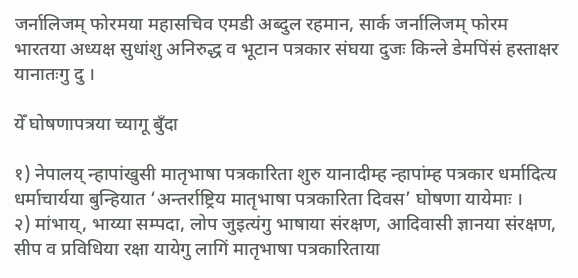जर्नालिजम् फोरमया महासचिव एमडी अब्दुल रहमान, सार्क जर्नालिजम् फोरम भारतया अध्यक्ष सुधांशु अनिरुद्ध व भूटान पत्रकार संघया दुजः किन्ले डेमपिंसं हस्ताक्षर यानातःगु दु ।

येँ घोषणापत्रया च्यागू बुँदा

१) नेपालय् न्हापांखुसी मातृभाषा पत्रकारिता शुरु यानादीम्ह न्हापांम्ह पत्रकार धर्मादित्य धर्माचार्यया बुन्हियात ‘अन्तर्राष्ट्रिय मातृभाषा पत्रकारिता दिवस’ घोषणा यायेमाः ।
२) मांभाय्, भाय्या सम्पदा, लोप जुइत्यंगु भाषाया संरक्षण, आदिवासी ज्ञानया संरक्षण, सीप व प्रविधिया रक्षा यायेगु लागिं मातृभाषा पत्रकारिताया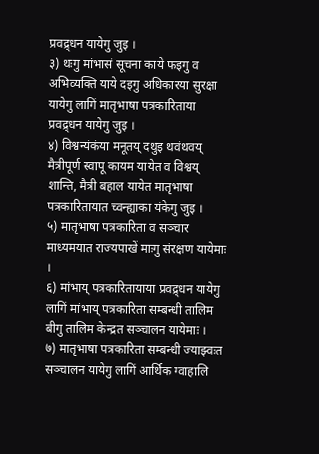प्रवद्र्धन यायेगु जुइ ।
३) थःगु मांभासं सूचना काये फइगु व अभिव्यक्ति याये दइगु अधिकारया सुरक्षा यायेगु लागिं मातृभाषा पत्रकारिताया प्रवद्र्धन यायेगु जुइ ।
४) विश्वन्यंकंया मनूतय् दथुइ थवंथवय् मैत्रीपूर्ण स्वापू कायम यायेत व विश्वय् शान्ति, मैत्री बहाल यायेत मातृभाषा पत्रकारितायात च्वन्ह्याका यंकेगु जुइ ।
५) मातृभाषा पत्रकारिता व सञ्चार माध्यमयात राज्यपाखें माःगु संरक्षण यायेमाः ।
६) मांभाय् पत्रकारितायाया प्रवद्र्धन यायेगु लागिं मांभाय् पत्रकारिता सम्बन्धी तालिम बीगु तालिम केन्द्रत सञ्चालन यायेमाः ।
७) मातृभाषा पत्रकारिता सम्बन्धी ज्याझ्वःत सञ्चालन यायेगु लागिं आर्थिक ग्वाहालि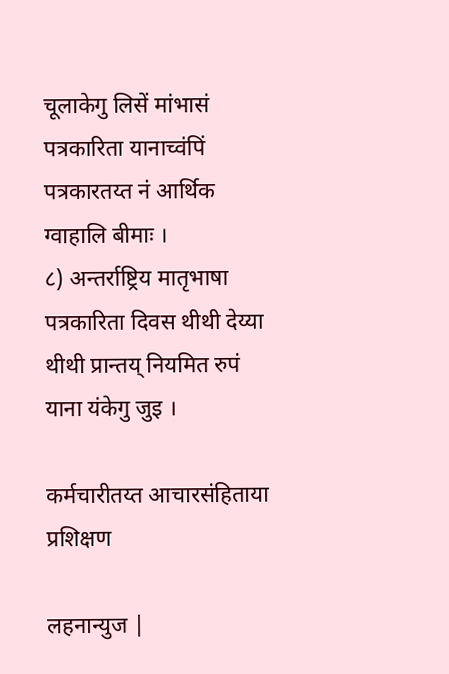चूलाकेगु लिसें मांभासं पत्रकारिता यानाच्वंपिं पत्रकारतय्त नं आर्थिक ग्वाहालि बीमाः ।
८) अन्तर्राष्ट्रिय मातृभाषा पत्रकारिता दिवस थीथी देय्या थीथी प्रान्तय् नियमित रुपं याना यंकेगु जुइ ।

कर्मचारीतय्त आचारसंहिताया प्रशिक्षण

लहनान्युज |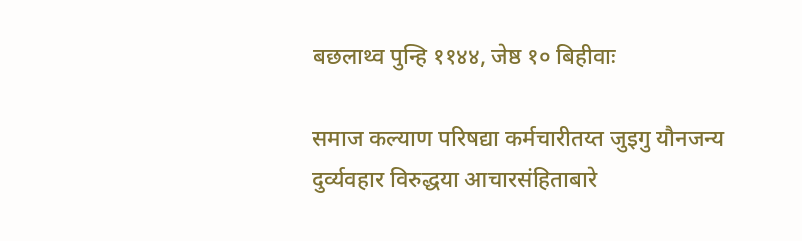बछलाथ्व पुन्हि ११४४, जेष्ठ १० बिहीवाः

समाज कल्याण परिषद्या कर्मचारीतय्त जुइगु यौनजन्य दुर्व्यवहार विरुद्धया आचारसंहिताबारे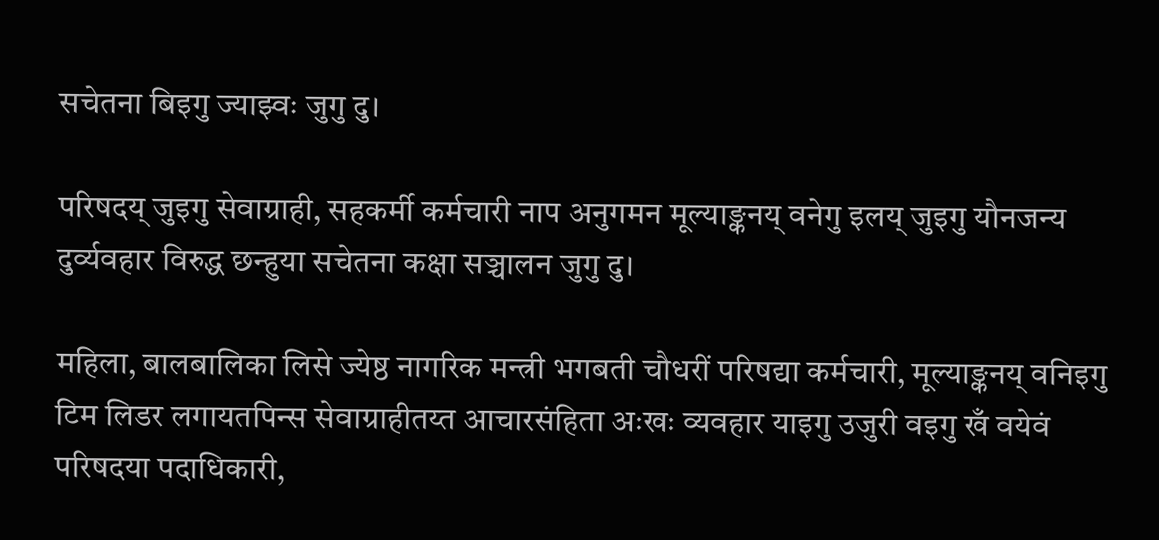सचेतना बिइगु ज्याझ्वः जुगु दु।

परिषदय् जुइगु सेवाग्राही, सहकर्मी कर्मचारी नाप अनुगमन मूल्याङ्कनय् वनेगु इलय् जुइगु यौनजन्य दुर्व्यवहार विरुद्ध छन्हुया सचेतना कक्षा सञ्चालन जुगु दु।

महिला, बालबालिका लिसे ज्येष्ठ नागरिक मन्त्री भगबती चौधरीं परिषद्या कर्मचारी, मूल्याङ्कनय् वनिइगु टिम लिडर लगायतपिन्स सेवाग्राहीतय्त आचारसंहिता अःखः व्यवहार याइगु उजुरी वइगु खँ वयेवं परिषदया पदाधिकारी,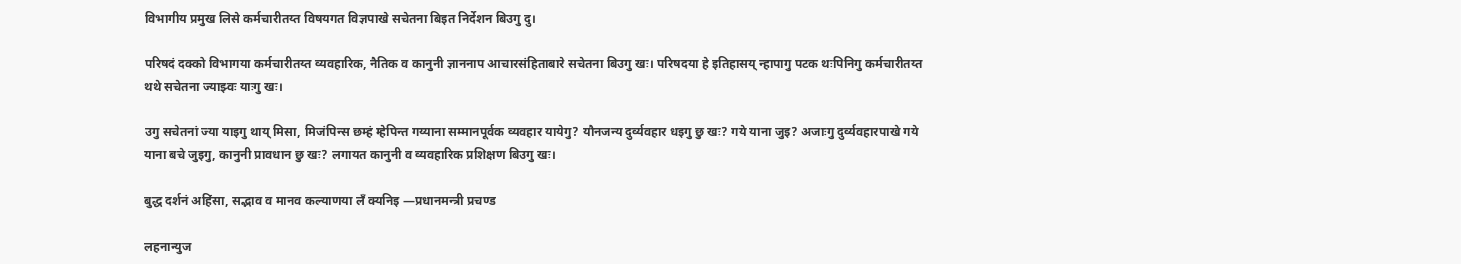विभागीय प्रमुख लिसे कर्मचारीतय्त विषयगत विज्ञपाखे सचेतना बिइत निर्देशन बिउगु दु।

परिषदं दक्को विभागया कर्मचारीतय्त व्यवहारिक, नैतिक व कानुनी ज्ञाननाप आचारसंहिताबारे सचेतना बिउगु खः। परिषदया हे इतिहासय् न्हापागु पटक थःपिनिगु कर्मचारीतय्त थथे सचेतना ज्याझ्वः याःगु खः।

उगु सचेतनां ज्या याइगु थाय् मिसा, मिजंपिन्स छम्हं म्हेपिन्त गय्याना सम्मानपूर्वक व्यवहार यायेगु? यौनजन्य दुर्व्यवहार धइगु छु खः? गये याना जुइ? अजाःगु दुर्व्यवहारपाखे गये याना बचे जुइगु, कानुनी प्रावधान छु खः? लगायत कानुनी व व्यवहारिक प्रशिक्षण बिउगु खः।

बुद्ध दर्शनं अहिंसा, सद्भाव व मानव कल्याणया लँ क्यनिइ —प्रधानमन्त्री प्रचण्ड

लहनान्युज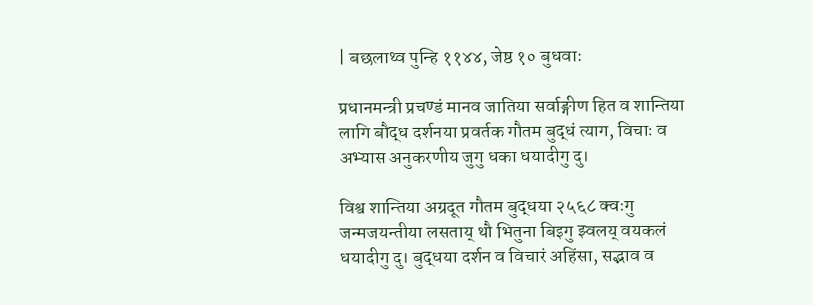| बछलाथ्व पुन्हि ११४४, जेष्ठ १० बुधवाः

प्रधानमन्त्री प्रचण्डं मानव जातिया सर्वाङ्गीण हित व शान्तिया लागि बौद्ध दर्शनया प्रवर्तक गौतम बुद्धं त्याग, विचाः व अभ्यास अनुकरणीय जुगु धका धयादीगु दु।

विश्व शान्तिया अग्रदूत गौतम बुद्धया २५६८ क्वःगु जन्मजयन्तीया लसताय् थौ भितुना बिइगु झ्वलय् वयकलं धयादीगु दु। बुद्धया दर्शन व विचारं अहिंसा, सद्भाव व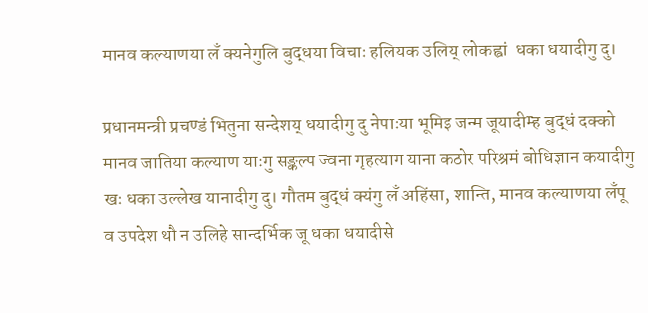मानव कल्याणया लँ क्यनेगुलि बुद्धया विचाः हलियक उलिय् लोकह्वां  धका धयादीगु दु।

प्रधानमन्त्री प्रचण्डं भितुना सन्देशय् धयादीगु दु नेपाःया भूमिइ जन्म जूयादीम्ह बुद्धं दक्को मानव जातिया कल्याण याःगु सङ्कल्प ज्वना गृहत्याग याना कठोर परिश्रमं बोधिज्ञान कयादीगु खः धका उल्लेख यानादीगु दु। गौतम बुद्धं क्यंगु लँ अहिंसा, शान्ति, मानव कल्याणया लँपू व उपदेश थौ न उलिहे सान्दर्भिक जू धका धयादीसे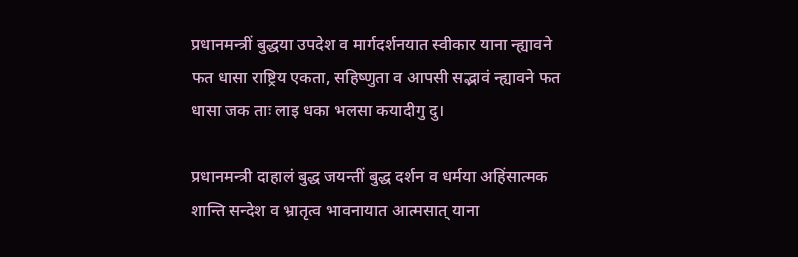प्रधानमन्त्रीं बुद्धया उपदेश व मार्गदर्शनयात स्वीकार याना न्ह्यावने फत धासा राष्ट्रिय एकता, सहिष्णुता व आपसी सद्भावं न्ह्यावने फत धासा जक ताः लाइ धका भलसा कयादीगु दु।

प्रधानमन्त्री दाहालं बुद्ध जयन्तीं बुद्ध दर्शन व धर्मया अहिंसात्मक शान्ति सन्देश व भ्रातृत्व भावनायात आत्मसात् याना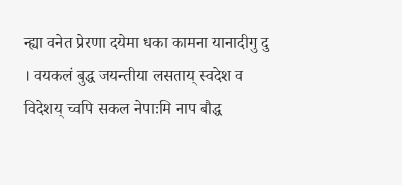न्ह्या वनेत प्रेरणा दयेमा धका कामना यानादीगु दु । वयकलं बुद्ध जयन्तीया लसताय् स्वदेश व विदेशय् च्वपि सकल नेपाःमि नाप बौद्ध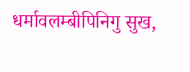धर्मावलम्बीपिनिगु सुख,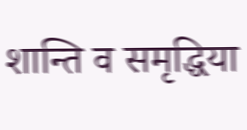शान्ति व समृद्धिया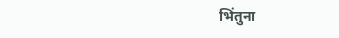भिंतुना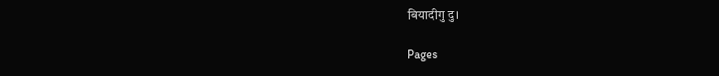बियादीगु दु।

Pages